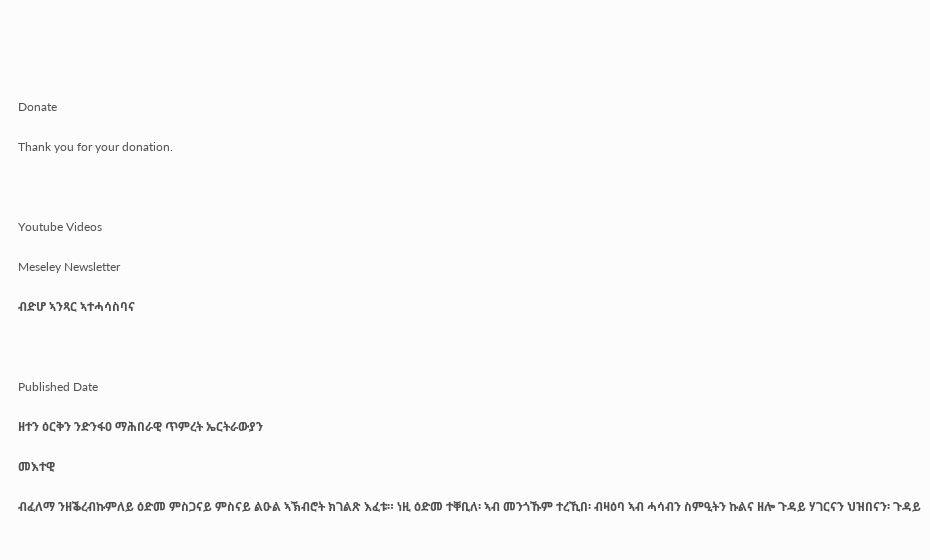Donate

Thank you for your donation.



Youtube Videos

Meseley Newsletter

ብድሆ ኣንጻር ኣተሓሳስባና



Published Date

ዘተን ዕርቅን ንድንፋዐ ማሕበራዊ ጥምረት ኤርትራውያን

መእተዊ

ብፈለማ ንዘቕረብኩምለይ ዕድመ ምስጋናይ ምስናይ ልዑል ኣኽብሮት ክገልጽ እፈቱ። ነዚ ዕድመ ተቐቢለ፡ ኣብ መንጎኹም ተረኺበ፡ ብዛዕባ ኣብ ሓሳብን ስምዒትን ኩልና ዘሎ ጉዳይ ሃገርናን ህዝበናን፡ ጉዳይ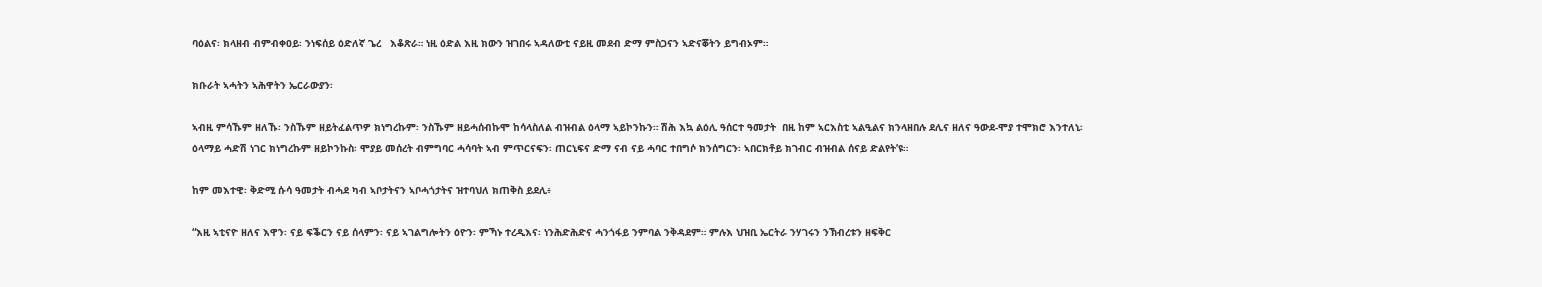ባዕልና፡ ክላዘብ ብምብቀዐይ፡ ንነፍሰይ ዕድለኛ ጌረ   እቆጽራ። ነዚ ዕድል እዚ ክውን ዝገበሩ ኣዳለውቲ ናይዚ መደብ ድማ ምስጋናን ኣድናቖትን ይግብኦም።

ክቡራት ኣሓትን ኣሕዋትን ኤርራውያን፡

ኣብዚ ምሳኹም ዘለኹ፡ ንስኹም ዘይትፈልጥዎ ክነግረኩም፡ ንስኹም ዘይሓሰብኩሞ ከሳላስለል ብዝብል ዕላማ ኣይኮንኩን። ሽሕ እኳ ልዕሊ ዓሰርተ ዓመታት  በዚ ከም ኣርእስቲ ኣልዒልና ክንላዘበሉ ደሊና ዘለና ዓውደ-ሞያ ተሞክሮ እንተለኒ፡ ዕላማይ ሓድሽ ነገር ክነግረኩም ዘይኮንኩስ፡ ሞያይ መሰረት ብምግባር ሓሳባት ኣብ ምጥርናፍን፡ ጠርኒፍና ድማ ናብ ናይ ሓባር ተበግሶ ክንሰግርን፡ ኣበርክቶይ ክገብር ብዝብል ሰናይ ድልየት’ዩ።

ከም መእተዊ፡ ቅድሚ ሱሳ ዓመታት ብሓደ ካብ ኣቦታትናን ኣቦሓጎታትና ዝተባህለ ክጠቅስ ይደሊ፥

“እዚ ኣቲናዮ ዘለና እዋን፡ ናይ ፍቕርን ናይ ሰላምን፡ ናይ ኣገልግሎትን ዕዮን፡ ምኻኑ ተረዲእና፡ ነንሕድሕድና ሓንጎፋይ ንምባል ንቅዳደም። ምሉእ ህዝቢ ኤርትራ ንሃገሩን ንኽብረቱን ዘፍቅር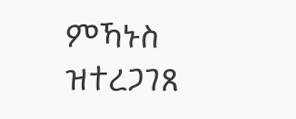ምኻኑስ ዝተረጋገጸ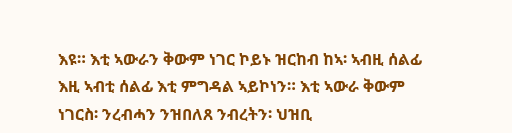እዩ። እቲ ኣውራን ቅውም ነገር ኮይኑ ዝርከብ ከኣ፡ ኣብዚ ሰልፊ እዚ ኣብቲ ሰልፊ እቲ ምግዳል ኣይኮነን። እቲ ኣውራ ቅውም ነገርስ፡ ንረብሓን ንዝበለጸ ንብረትን፡ ህዝቢ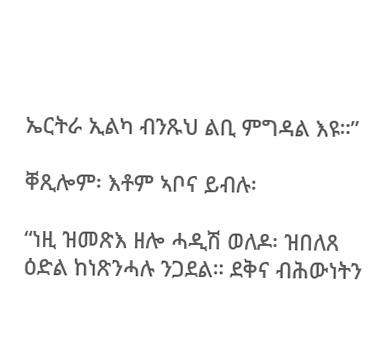ኤርትራ ኢልካ ብንጹህ ልቢ ምግዳል እዩ።”

ቐጺሎም፡ እቶም ኣቦና ይብሉ፡

“ነዚ ዝመጽእ ዘሎ ሓዲሽ ወለዶ፡ ዝበለጸ ዕድል ከነጽንሓሉ ንጋደል። ደቅና ብሕውነትን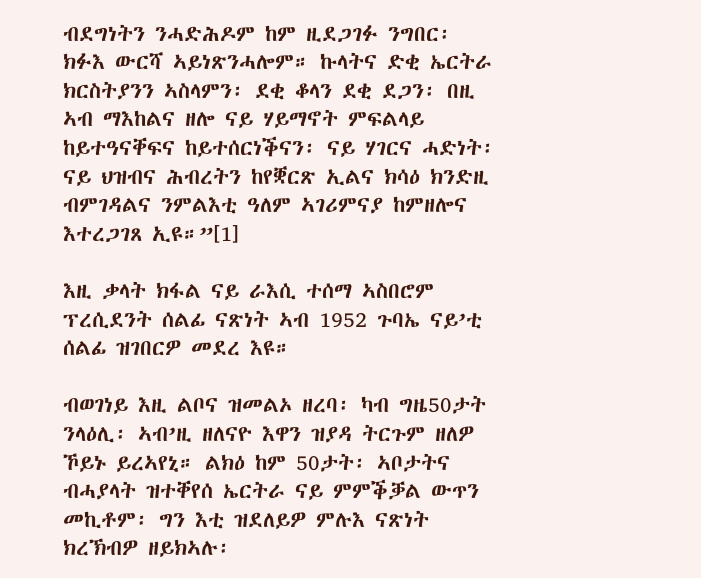ብደግነትን ንሓድሕዶም ከም ዚደጋገፉ ንግበር፡ ክፉእ ውርሻ ኣይነጽንሓሎም። ኩላትና ድቂ ኤርትራ ክርስትያንን ኣስላምን፡ ደቂ ቆላን ደቂ ደጋን፡ በዚ ኣብ ማእከልና ዘሎ ናይ ሃይማኖት ምፍልላይ ከይተዓናቐፍና ከይተሰርነቕናን፡ ናይ ሃገርና ሓድነት፡ ናይ ህዝብና ሕብረትን ከየቛርጽ ኢልና ክሳዕ ክንድዚ ብምገዳልና ንምልእቲ ዓለም ኣገሪምናያ ከምዘሎና እተረጋገጸ ኢዩ።”[1]

እዚ ቃላት ክፋል ናይ ራእሲ ተሰማ ኣስበሮም ፕረሲደንት ሰልፊ ናጽነት ኣብ 1952 ጉባኤ ናይ’ቲ ሰልፊ ዝገበርዎ መደረ እዩ።

ብወገነይ እዚ ልቦና ዝመልኦ ዘረባ፡ ካብ ግዜ50ታት ንላዕሊ፡ ኣብ’ዚ ዘለናዮ እዋን ዝያዳ ትርጉም ዘለዎ ኾይኑ ይረኣየኒ። ልክዕ ከም 50ታት፡ ኣቦታትና ብሓያላት ዝተቐየሰ ኤርትራ ናይ ምምቕቓል ውጥን መኪቶም፡ ግን እቲ ዝደለይዎ ምሉእ ናጽነት ክረኽብዎ ዘይክኣሉ፡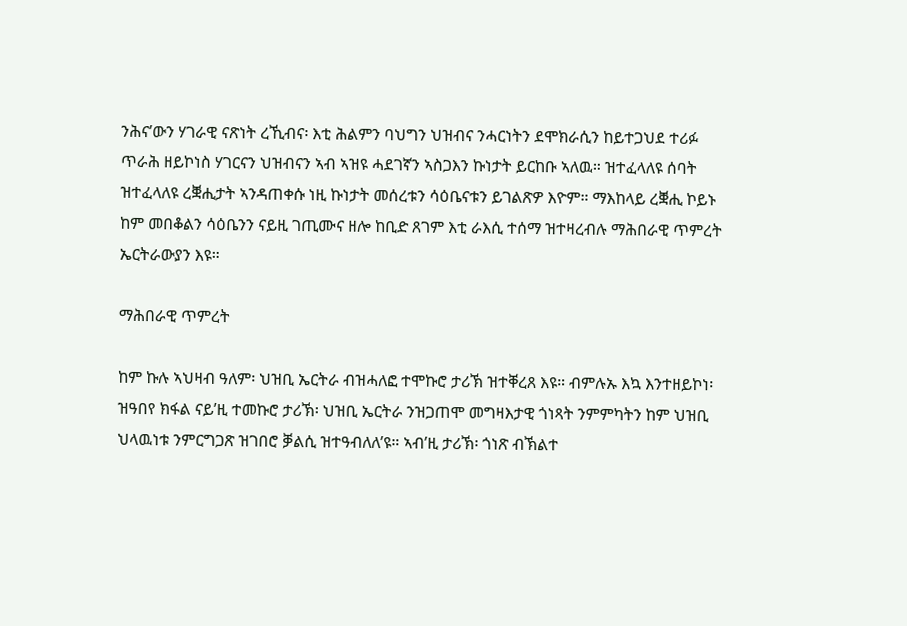ንሕና’ውን ሃገራዊ ናጽነት ረኺብና፡ እቲ ሕልምን ባህግን ህዝብና ንሓርነትን ደሞክራሲን ከይተጋህደ ተሪፉ ጥራሕ ዘይኮነስ ሃገርናን ህዝብናን ኣብ ኣዝዩ ሓደገኛን ኣስጋእን ኩነታት ይርከቡ ኣለዉ። ዝተፈላለዩ ሰባት ዝተፈላለዩ ረቛሒታት ኣንዳጠቀሱ ነዚ ኩነታት መሰረቱን ሳዕቤናቱን ይገልጽዎ እዮም። ማእከላይ ረቛሒ ኮይኑ ከም መበቆልን ሳዕቤንን ናይዚ ገጢሙና ዘሎ ከቢድ ጸገም እቲ ራእሲ ተሰማ ዝተዛረብሉ ማሕበራዊ ጥምረት ኤርትራውያን እዩ።

ማሕበራዊ ጥምረት

ከም ኩሉ ኣህዛብ ዓለም፡ ህዝቢ ኤርትራ ብዝሓለፎ ተሞኩሮ ታሪኽ ዝተቐረጸ እዩ። ብምሉኡ እኳ እንተዘይኮነ፡ ዝዓበየ ክፋል ናይ’ዚ ተመኩሮ ታሪኽ፡ ህዝቢ ኤርትራ ንዝጋጠሞ መግዛእታዊ ጎነጻት ንምምካትን ከም ህዝቢ ህላዉነቱ ንምርግጋጽ ዝገበሮ ቓልሲ ዝተዓብለለ’ዩ። ኣብ’ዚ ታሪኽ፡ ጎነጽ ብኽልተ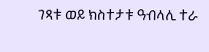ገጻቱ ወይ ክስተታቱ ዓብላሊ ተራ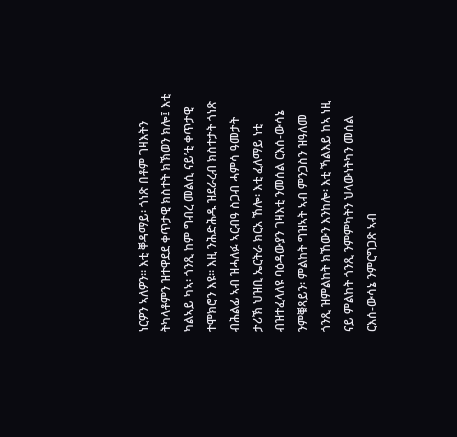ነርዎን ኣለዎን። እቲ ቐዳማይ፡ ጎነጽ በቶም ገዛእትን ትካላቶምን ዝተዋደደ ቀጥታዊ ክስተት ክኽወን ክሎ፤ እቲ ካልኣይ ካኣ፡ ጎንጺ ከም ግብረ መልሲ ናይ’ቲ ቀጥታዊ ተሞክሮን እዩ። እዚ ንሕድሕዱ ዝደራረብ ክስተታት ጎነጽ ብሕልፊ ኣብ ዝሓለፉ ኣርብዓ ስጋብ ሓምሳ ዓመታት ታሪኽ ህዝቢ ኤርትራ ክርአ ኸሎ፡ እቲ ፈለማይ ነቲ ብዝተፈላለዩ ባዕዳውያን ገዛእቲ ንመሰል ርእሰ-ውሳኔ ንምቑጻይን፡ ምልከት ግዝኣት ኣብ ምንጋስን ዝዓለመ ጎንጺ ዝምልከት ክኸውን እንከሎ፡ እቲ ኻልእይ ከኣ ነዚ ናይ ምልከት ጎንጺ ንምምካትን ህላውነትካን መሰል ርእሰ-ውሳኔ ንምርግጋጽ ኣብ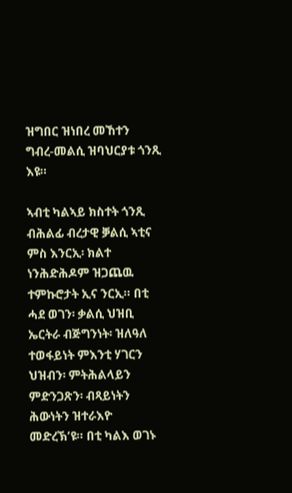ዝግበር ዝነበረ መኸተን  ግብረ-መልሲ ዝባህርያቱ ጎንጺ እዩ።

ኣብቲ ካልኣይ ክስተት ጎንጺ ብሕልፊ ብረታዊ ቓልሲ ኣቲና ምስ እንርኢ፡ ክልተ ነንሕድሕዶም ዝጋጨዉ ተምኩሮታት ኢና ንርኢ። በቲ ሓደ ወገን፡ ቃልሲ ህዝቢ ኤርትራ ብጅግንነት፡ ዝለዓለ ተወፋይነት ምእንቲ ሃገርን ህዝብን፡ ምትሕልላይን ምድንጋጽን፡ ብጻይነትን ሕውነትን ዝተራእዮ መድረኽ’ዩ። በቲ ካልእ ወገኑ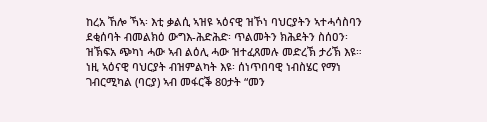ከረአ ኸሎ ኻኣ፡ እቲ ቃልሲ ኣዝዩ ኣዕናዊ ዝኾነ ባህርያትን ኣተሓሳስባን ደቂሰባት ብመልክዕ ውግእ-ሕድሕድ፡ ጥልመትን ክሕደትን ስሰዐን፡ ዝኽፍአ ጭካነ ሓው ኣብ ልዕሊ ሓው ዝተፈጸመሉ መድረኽ ታሪኽ እዩ። ነዚ ኣዕናዊ ባህርያት ብዝምልካት እዩ፡ ሰነጥበባዊ ነብስሄር የማነ ገብርሚካል (ባርያ) ኣብ መፋርቕ 80ታት “መን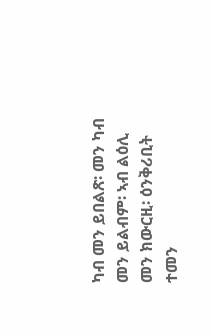ካብ መን ይበልጽ፡ መን ካብ መን ይልብም፡ ኣብ ልዕሊ መን ክውርዚ፡ ዕንቅሪቢት ተመን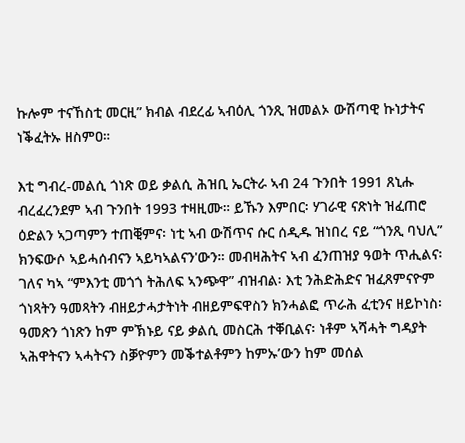ኩሎም ተናኸስቲ መርዚ” ክብል ብደረፊ ኣብዕሊ ጎንጺ ዝመልኦ ውሽጣዊ ኩነታትና ነቕፈትኡ ዘስምዐ።

እቲ ግብረ-መልሲ ጎነጽ ወይ ቃልሲ ሕዝቢ ኤርትራ ኣብ 24 ጉንበት 1991 ጸኒሑ ብረፈረንደም ኣብ ጉንበት 1993 ተዛዚሙ። ይኹን እምበር፡ ሃገራዊ ናጽነት ዝፈጠሮ ዕድልን ኣጋጣምን ተጠቒምና፡ ነቲ ኣብ ውሽጥና ሱር ሰዲዱ ዝነበረ ናይ “ጎንጺ ባህሊ” ክንፍውሶ ኣይሓሰብናን ኣይካኣልናን'ውን። መብዛሕትና ኣብ ፈንጠዝያ ዓወት ጥሒልና፡ ገለና ካኣ “ምእንቲ መጎጎ ትሕለፍ ኣንጭዋ” ብዝብል፡ እቲ ንሕድሕድና ዝፈጸምናዮም ጎነጻትን ዓመጻትን ብዘይታሓታትነት ብዘይምፍዋስን ክንሓልፎ ጥራሕ ፈቲንና ዘይኮነስ፡ ዓመጽን ጎነጽን ከም ምኽኑይ ናይ ቃልሲ መስርሕ ተቐቢልና፡ ነቶም ኣሻሓት ግዳያት ኣሕዋትናን ኣሓትናን ስቓዮምን መቕተልቶምን ከምኡ’ውን ከም መሰል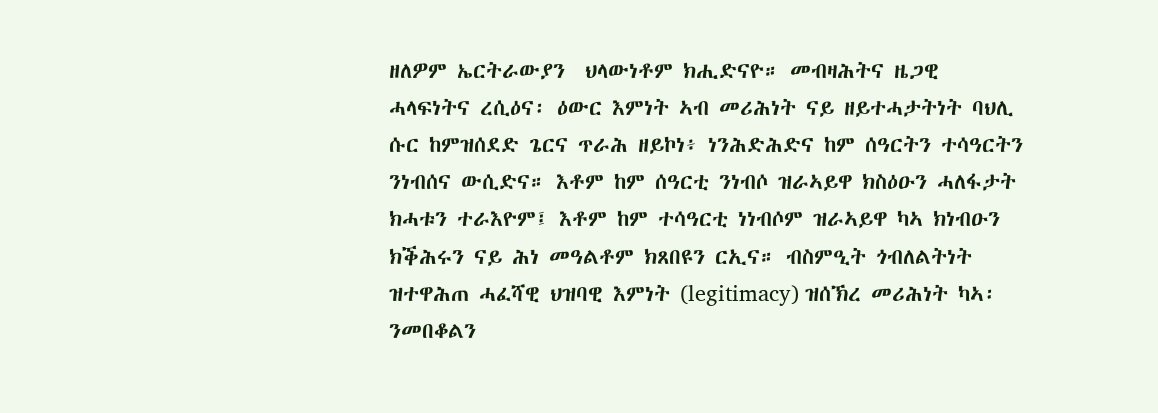ዘለዎም ኤርትራውያን  ህላውነቶም ክሒድናዮ። መብዛሕትና ዜጋዊ ሓላፍነትና ረሲዕና፡ ዕውር እምነት ኣብ መሪሕነት ናይ ዘይተሓታትነት ባህሊ ሱር ከምዝሰደድ ጌርና ጥራሕ ዘይኮነ፥ ነንሕድሕድና ከም ሰዓርትን ተሳዓርትን ንነብሰና ውሲድና። እቶም ከም ሰዓርቲ ንነብሶ ዝራኣይዋ ክስዕዑን ሓለፋታት ክሓቱን ተራእዮም፤ እቶም ከም ተሳዓርቲ ነነብሶም ዝራኣይዋ ካኣ ክነብዑን ክቕሕሩን ናይ ሕነ መዓልቶም ክጸበዩን ርኢና። ብስምዒት ጎብለልትነት ዝተዋሕጠ ሓፈሻዊ ህዝባዊ እምነት (legitimacy) ዝሰኽረ መሪሕነት ካኣ፡ ንመበቆልን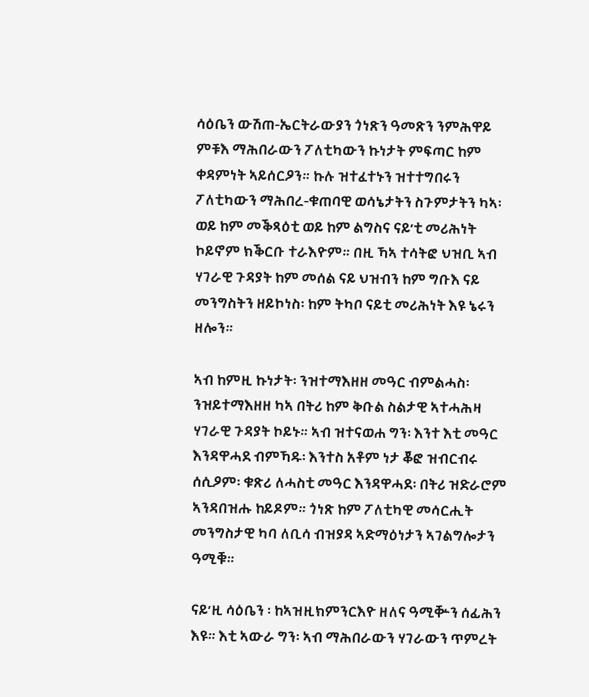ሳዕቤን ውሽጠ-ኤርትራውያን ጎነጽን ዓመጽን ንምሕዋይ ምቹእ ማሕበራውን ፖለቲካውን ኩነታት ምፍጣር ከም ቀዳምነት ኣይሰርዖን። ኩሉ ዝተፈተኑን ዝተተግበሩን ፖለቲካውን ማሕበረ-ቁጠባዊ ወሳኔታትን ስጉምታትን ካኣ፡ ወይ ከም መቕጻዕቲ ወይ ከም ልግስና ናይ’ቲ መሪሕነት ኮይኖም ክቕርቡ ተራእዮም። በዚ ኻኣ ተሳትፎ ህዝቢ ኣብ ሃገራዊ ጉዳያት ከም መሰል ናይ ህዝብን ከም ግቡእ ናይ መንግስትን ዘይኮነስ፡ ከም ትካቦ ናይቲ መሪሕነት እዩ ኔሩን ዘሎን።

ኣብ ከምዚ ኩነታት፡ ንዝተማእዘዘ መዓር ብምልሓስ፡ ንዝይተማእዘዘ ካኣ በትሪ ከም ቅቡል ስልታዊ ኣተሓሕዛ ሃገራዊ ጉዳያት ኮይኑ። ኣብ ዝተናወሐ ግን፡ እንተ እቲ መዓር እንዳዋሓደ ብምኻዱ፡ እንተስ አቶም ነታ ቖፎ ዝብርብሩ ሰሲዖም፡ ቁጽሪ ለሓስቲ መዓር እንዳዋሓደ፡ በትሪ ዝድራሮም ኣንዳበዝሑ ከይዶም። ጎነጽ ከም ፖለቲካዊ መሳርሒት መንግስታዊ ካባ ለቢሳ ብዝያዳ ኣድማዕነታን ኣገልግሎታን ዓሚቑ።

ናይ’ዚ ሳዕቤን ፡ ከኣዝዚክምንርእዮ ዘለና ዓሚቝን ሰፊሕን እዩ። እቲ ኣውራ ግን፡ ኣብ ማሕበራውን ሃገራውን ጥምረት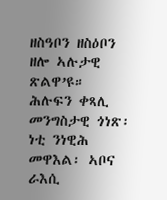ዘስዓቦን ዘስዕቦን ዘሎ ኣሉታዊ ጽልዋ’ዩ። ሕሉፍን ቀጻሊ መንግስታዊ ጎነጽ፡ ነቲ ንነዊሕ መዋእል፡ ኣቦና ራእሲ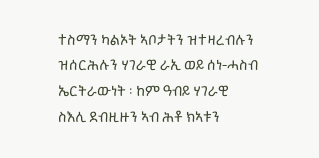ተስማን ካልኦት ኣቦታትን ዝተዛረብሉን ዝሰርሕሉን ሃገራዊ ራኢ ወይ ሰነ-ሓስብ ኤርትራውነት ፡ ከም ዓብይ ሃገራዊ ስእሊ ደብዚዙን ኣብ ሕቶ ክኣቱን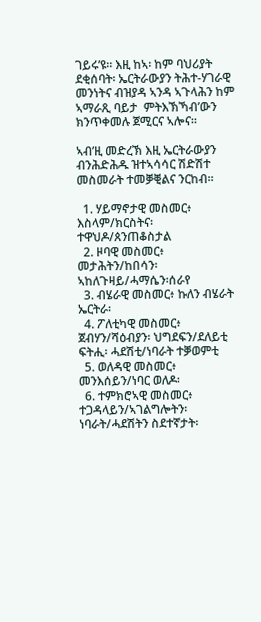ገይሩ’ዩ። እዚ ከኣ፡ ከም ባህሪያት ደቂሰባት፡ ኤርትራውያን ትሕተ-ሃገራዊ መንነትና ብዝያዳ ኣንዳ ኣጉላሕን ከም ኣማራጺ ባይታ  ምትእኽኻብ’ውን ክንጥቀመሉ ጀሚርና ኣሎና።

ኣብ’ዚ መድረኽ እዚ ኤርትራውያን ብንሕድሕዱ ዝተኣሳሳር ሽድሽተ መስመራት ተመቓቒልና ንርከብ።

  1. ሃይማኖታዊ መስመር፥ እስላም/ክርስትና፡ ተዋህዶ/ጰንጠቆስታል
  2. ዞባዊ መስመር፥ መታሕትን/ከበሳን፡ ኣከለጉዛይ/ሓማሴን፡ሰራየ
  3. ብሄራዊ መስመር፥ ኩለን ብሄራት ኤርትራ፡
  4. ፖለቲካዊ መስመር፥ ጀብሃን/ሻዕብያን፡ ህግደፍን/ደለይቲ ፍትሒ፡ ሓደሽቲ/ነባራት ተቓወምቲ
  5. ወለዳዊ መስመር፥ መንእሰይን/ነባር ወለዶ፡
  6. ተምክሮኣዊ መስመር፥ ተጋዳላይን/ኣገልግሎትን፡ ነባራት/ሓደሽትን ስደተኛታት፡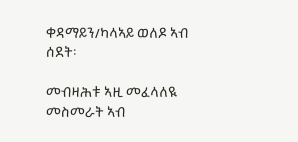ቀዳማይን/ካላኣይ ወለዶ ኣብ ሰደት፡

መብዛሕቱ ኣዚ መፈላለዪ መስመራት ኣብ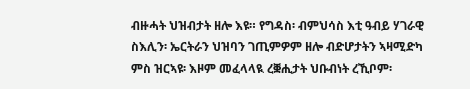ብዙሓት ህዝብታት ዘሎ እዩ። የግዳስ፡ ብምህሳስ እቲ ዓብይ ሃገራዊ ስእሊን፡ ኤርትራን ህዝባን ገጢምዎም ዘሎ ብድሆታትን ኣዛሚድካ ምስ ዝርኣዩ፡ እዞም መፈላላዪ ረቛሒታት ህቡብነት ረኺቦም፡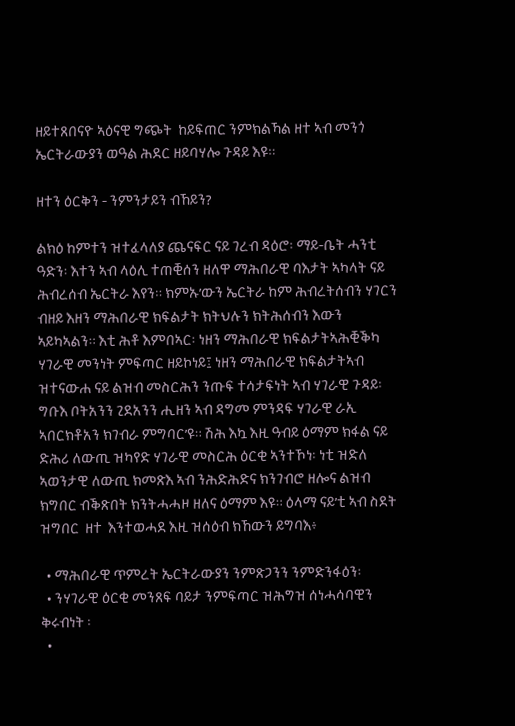ዘይተጸበናዮ ኣዕናዊ ግጭት  ከይፍጠር ንምክልኻል ዘተ ኣብ መንጎ ኤርትራውያን ወዓል ሕደር ዘይባሃሎ ጉዳይ እዩ።

ዘተን ዕርቅን - ንምንታይን ብኸይን?

ልክዕ ከምተን ዝተፈላለያ ጨናፍር ናይ ገረብ ዳዕሮ፡ ማይ-ቤት ሓንቲ ዓድን፡ እተን ኣብ ላዕሊ ተጠቒሰን ዘለዋ ማሕበራዊ ባእታት ኣካላት ናይ ሕብረሰብ ኤርትራ እየን። ክምኡ’ውን ኤርትራ ከም ሕብረትሰብን ሃገርን ብዘይ እዘን ማሕበራዊ ክፍልታት ክትህሉን ክትሕሰብን እውን ኣይካኣልን። እቲ ሕቶ እምበኣር፡ ነዘን ማሕበራዊ ክፍልታትኣሕቒቕካ ሃገራዊ መንነት ምፍጣር ዘይኮነይ፤ ነዘን ማሕበራዊ ክፍልታትኣብ ዝተናውሐ ናይ ልዝብ መስርሕን ንጡፍ ተሳታፍነት ኣብ ሃገራዊ ጉዳይ፡ ግቡእ ቦትአንን ጊደአንን ሒዘን ኣብ ዳግመ ምንዳፍ ሃገራዊ ራኢ ኣበርክቶአን ክገብራ ምግባር’ዩ። ሽሕ እኳ እዚ ዓብይ ዕማም ክፋል ናይ ድሕሪ ለውጢ ዝካየድ ሃገራዊ መስርሕ ዕርቂ ኣንተኾነ፡ ነቲ ዝድለ ኣወንታዊ ለውጢ ክመጽእ ኣብ ንሕድሕድና ክንገብሮ ዘሎና ልዝብ ክግበር ብቕጽበት ክንትሓሓዞ ዘለና ዕማም እዩ። ዕላማ ናይ’ቲ ኣብ ስደት ዝግበር  ዘተ  እንተወሓደ እዚ ዝሰዕብ ክኸውን ይግባእ፥

  • ማሕበራዊ ጥምረት ኤርትራውያን ንምጽጋንን ንምድንፋዕን፡
  • ንሃገራዊ ዕርቂ መንጸፍ ባይታ ንምፍጣር ዝሕግዝ ሰነሓሳባዊን ቅሩብነት ፡
  •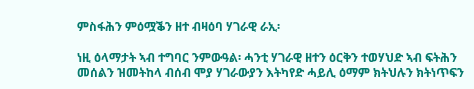ምስፋሕን ምዕሟቕን ዘተ ብዛዕባ ሃገራዊ ራኢ፡

ነዚ ዕላማታት ኣብ ተግባር ንምውዓል፡ ሓንቲ ሃገራዊ ዘተን ዕርቅን ተወሃህድ ኣብ ፍትሕን መሰልን ዝመትከላ ብሰብ ሞያ ሃገራውያን እትካየድ ሓይሊ ዕማም ክትህሉን ክትነጥፍን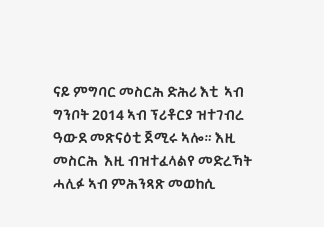ናይ ምግባር መስርሕ ድሕሪ እቲ  ኣብ ግንቦት 2014 ኣብ ፕሪቶርያ ዝተገብረ ዓውደ መጽናዕቲ ጀሚሩ ኣሎ። እዚ መስርሕ  እዚ ብዝተፈላልየ መድረኻት ሓሊፉ ኣብ ምሕንጻጽ መወከሲ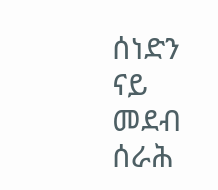ሰነድን ናይ መደብ ሰራሕ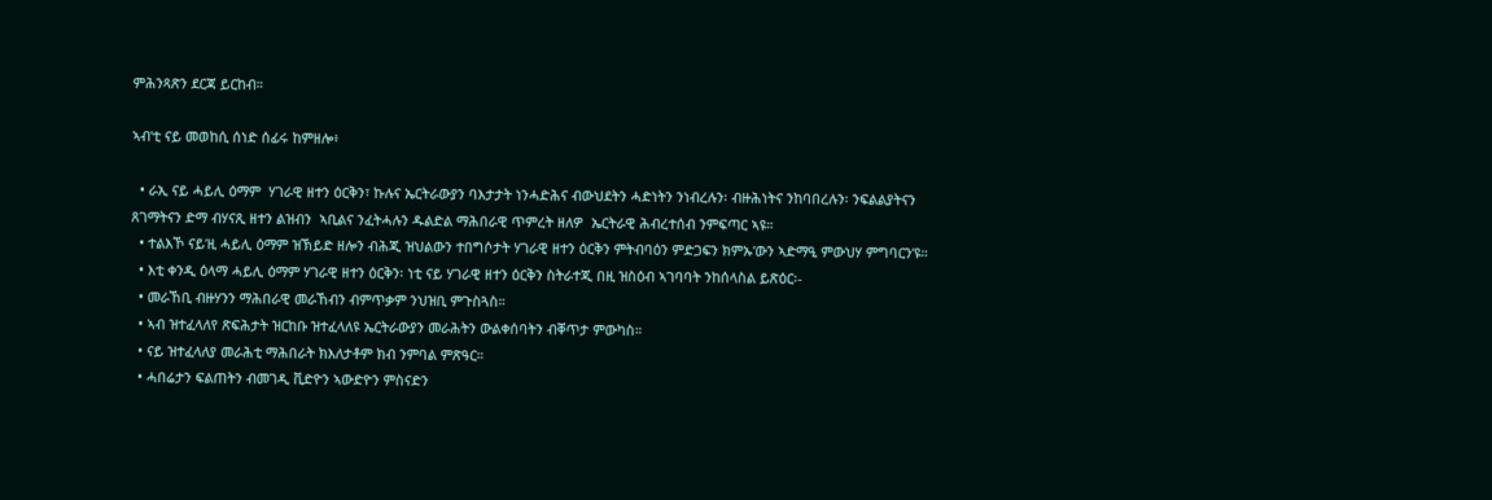ምሕንጻጽን ደርጃ ይርከብ።

ኣብ’ቲ ናይ መወከሲ ሰነድ ሰፊሩ ከምዘሎ፥

  • ራኢ ናይ ሓይሊ ዕማም  ሃገራዊ ዘተን ዕርቅን፣ ኩሉና ኤርትራውያን ባእታታት ነንሓድሕና ብውህደትን ሓድነትን ንነብረሉን፡ ብዙሕነትና ንከባበረሉን፡ ንፍልልያትናን ጸገማትናን ድማ ብሃናጺ ዘተን ልዝብን  ኣቢልና ንፈትሓሉን ዱልድል ማሕበራዊ ጥምረት ዘለዎ  ኤርትራዊ ሕብረተሰብ ንምፍጣር ኣዩ።
  • ተልእኾ ናይ’ዚ ሓይሊ ዕማም ዝኽይድ ዘሎን ብሕጂ ዝህልውን ተበግሶታት ሃገራዊ ዘተን ዕርቅን ምትብባዕን ምድጋፍን ክምኡ’ውን ኣድማዒ ምውህሃ ምግባርን’ዩ።
  • እቲ ቀንዲ ዕላማ ሓይሊ ዕማም ሃገራዊ ዘተን ዕርቅን፡ ነቲ ናይ ሃገራዊ ዘተን ዕርቅን ስትራተጂ በዚ ዝስዕብ ኣገባባት ንከሰላስል ይጽዕር፡-
  • መራኸቢ ብዙሃንን ማሕበራዊ መራኸብን ብምጥቃም ንህዝቢ ምጉስጓስ።
  • ኣብ ዝተፈላለየ ጽፍሕታት ዝርከቡ ዝተፈላለዩ ኤርትራውያን መራሕትን ውልቀሰባትን ብቐጥታ ምውካስ።
  • ናይ ዝተፈላለያ መራሕቲ ማሕበራት ክእለታቶም ክብ ንምባል ምጽዓር።
  • ሓበሬታን ፍልጠትን ብመገዲ ቪድዮን ኣውድዮን ምስናድን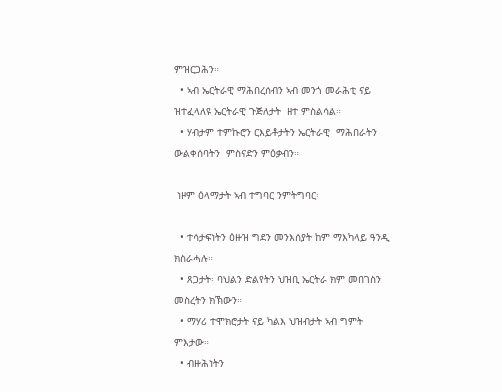ምዝርጋሕን።
  • ኣብ ኤርትራዊ ማሕበረሰብን ኣብ መንጎ መራሕቲ ናይ ዝተፈላለዩ ኤርትራዊ ጉጅለታት  ዘተ ምስልሳል።
  • ሃብታም ተምኩሮን ርእይቶታትን ኤርትራዊ  ማሕበራትን  ውልቀሰባትን  ምስናድን ምዕቃብን።

 ነዞም ዕላማታት ኣብ ተግባር ንምትግባር፡

  • ተሳታፍነትን ዕዙዝ ግደን መንእሰያት ከም ማእካላይ ዓንዲ ክስራሓሉ።
  • ጸጋታት፡ ባህልን ድልየትን ህዝቢ ኤርትራ ክም መበገስን መስረትን ክኽውን።
  • ማሃሪ ተሞክሮታት ናይ ካልእ ህዝብታት ኣብ ግምት ምእታው።
  • ብዙሕነትን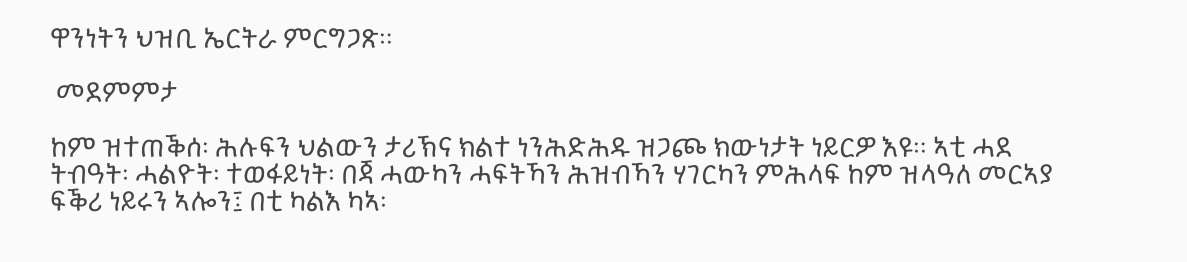ዋንነትን ህዝቢ ኤርትራ ምርግጋጽ።

 መደምምታ

ከም ዝተጠቕሰ፡ ሕሉፍን ህልውን ታሪኽና ክልተ ነንሕድሕዱ ዝጋጮ ክውነታት ነይርዎ እዩ። ኣቲ ሓደ ትብዓት፡ ሓልዮት፡ ተወፋይነት፡ በጃ ሓውካን ሓፍትኻን ሕዝብኻን ሃገርካን ምሕላፍ ከም ዝላዓለ መርኣያ ፍቕሪ ነይሩን ኣሎን፤ በቲ ካልእ ካኣ፡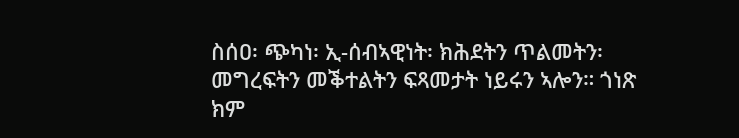ስሰዐ፡ ጭካነ፡ ኢ-ሰብኣዊነት፡ ክሕደትን ጥልመትን፡ መግረፍትን መቕተልትን ፍጻመታት ነይሩን ኣሎን። ጎነጽ ክም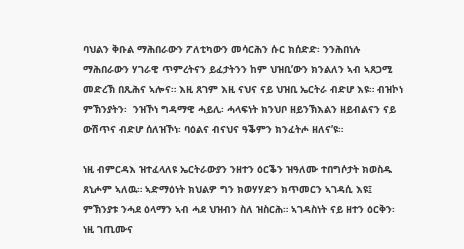ባህልን ቅቡል ማሕበራውን ፖለቲካውን መሳርሕን ሱር ክሰድድ፡ ንንሕበነሉ ማሕበራውን ሃገራዊ ጥምረትናን ይፈታትንን ከም ህዝቢ’ውን ክንልለን ኣብ ኣጸጋሚ መድረኽ በጺሕና ኣሎና። እዚ ጸገም እዚ ናህና ናይ ህዝቢ ኤርትራ ብድሆ እዩ። ብዝኮነ ምኽንያትን፡  ንዝኾነ ግዳማዊ ሓይሊ፡ ሓላፍነት ክንህቦ ዘይንኽእልን ዘይብልናን ናይ ውሽጥና ብድሆ ሰለዝኾነ፡ ባዕልና ብናህና ዓቕምን ክንፈትሖ ዘለና’ዩ።

ነዚ ብምርዳእ ዝተፈላለዩ ኤርትራውያን ንዘተን ዕርቕን ዝዓለሙ ተበግሶታት ክወስዱ ጸኒሖም ኣለዉ። ኣድማዕነት ክህልዎ ግን ክወሃሃድን ክጥመርን ኣገዳሲ እዩ፤ ምኽንያቱ ንሓደ ዕላማን ኣብ ሓደ ህዝብን ስለ ዝስርሕ። ኣገዳስነት ናይ ዘተን ዕርቅን፡ ነዚ ገጢሙና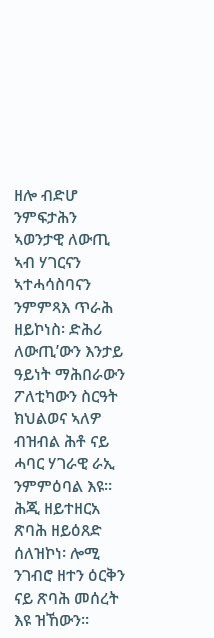ዘሎ ብድሆ ንምፍታሕን ኣወንታዊ ለውጢ ኣብ ሃገርናን ኣተሓሳስባናን ንምምጻእ ጥራሕ ዘይኮነስ፡ ድሕሪ ለውጢ’ውን እንታይ ዓይነት ማሕበራውን ፖለቲካውን ስርዓት ክህልወና ኣለዎ ብዝብል ሕቶ ናይ ሓባር ሃገራዊ ራኢ ንምምዕባል እዩ። ሕጂ ዘይተዘርአ ጽባሕ ዘይዕጸድ ሰለዝኮነ፡ ሎሚ ንገብሮ ዘተን ዕርቅን ናይ ጽባሕ መሰረት እዩ ዝኸውን።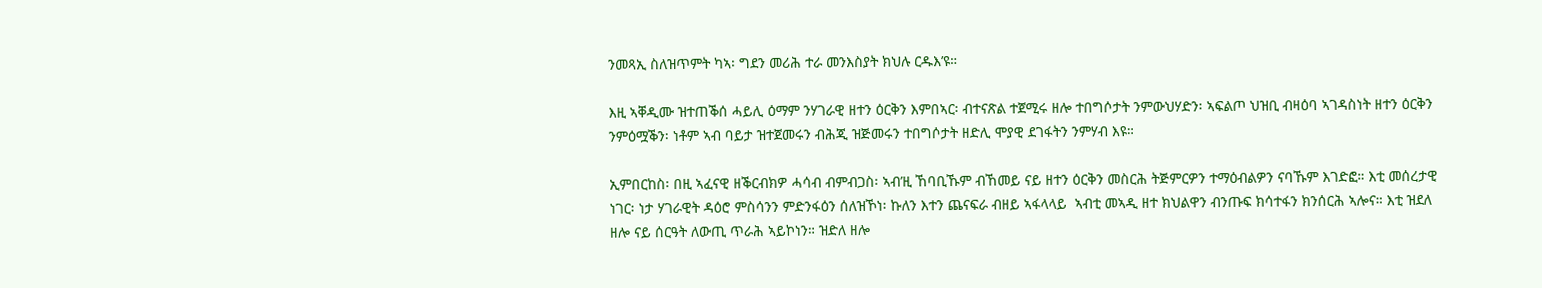ንመጻኢ ስለዝጥምት ካኣ፡ ግደን መሪሕ ተራ መንእስያት ክህሉ ርዱእ’ዩ።

እዚ ኣቐዲሙ ዝተጠቕሰ ሓይሊ ዕማም ንሃገራዊ ዘተን ዕርቅን እምበኣር፡ ብተናጽል ተጀሚሩ ዘሎ ተበግሶታት ንምውህሃድን፡ ኣፍልጦ ህዝቢ ብዛዕባ ኣገዳስነት ዘተን ዕርቅን ንምዕሟቕን፡ ነቶም ኣብ ባይታ ዝተጀመሩን ብሕጂ ዝጅመሩን ተበግሶታት ዘድሊ ሞያዊ ደገፋትን ንምሃብ እዩ።

ኢምበርከስ፡ በዚ ኣፈናዊ ዘቕርብክዎ ሓሳብ ብምብጋስ፡ ኣብ’ዚ ኸባቢኹም ብኸመይ ናይ ዘተን ዕርቅን መስርሕ ትጅምርዎን ተማዕብልዎን ናባኹም እገድፎ። እቲ መሰረታዊ ነገር፡ ነታ ሃገራዊት ዳዕሮ ምስሳንን ምድንፋዕን ሰለዝኾነ፡ ኩለን እተን ጨናፍራ ብዘይ ኣፋላላይ  ኣብቲ መኣዲ ዘተ ክህልዋን ብንጡፍ ክሳተፋን ክንሰርሕ ኣሎና። እቲ ዝደለ ዘሎ ናይ ሰርዓት ለውጢ ጥራሕ ኣይኮነን። ዝድለ ዘሎ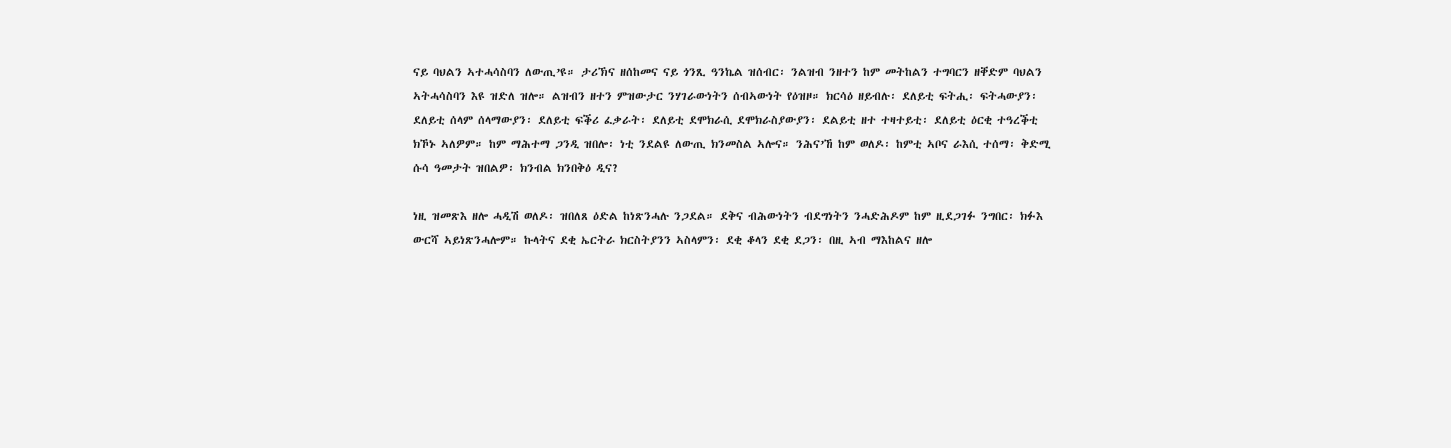ናይ ባህልን ኣተሓሳስባን ለውጢ’ዩ። ታሪኽና ዘሰከመና ናይ ጎንጺ ዓንኬል ዝሰብር፡ ንልዝብ ንዘተን ከም መትከልን ተግባርን ዘቐድም ባህልን ኣትሓሳስባን እዩ ዝድለ ዝሎ። ልዝብን ዘተን ምዝውታር ንሃገራውነትን ሰብኣውነት የዕዝዞ። ክርሳዕ ዘይብሉ፡ ደለይቲ ፍትሒ፡ ፍትሓውያን፡ ደለይቲ ሰላም ሰላማውያን፡ ደለይቲ ፍቕሪ ፈቃራት፡ ደለይቲ ደሞክራሲ ደሞክራስያውያን፡ ደልይቲ ዘተ ተዛተይቲ፡ ደለይቲ ዕርቂ ተዓረቕቲ ክኾኑ ኣለዎም። ከም ማሕተማ ጋንዲ ዝበሎ፡ ነቲ ንደልዩ ለውጢ ክንመስል ኣሎና። ንሕና’ኸ ከም ወለዶ፡ ከምቲ ኣቦና ራእሲ ተሰማ፡ ቅድሚ ሱሳ ዓመታት ዝበልዎ፡ ክንብል ክንበቅዕ ዲና?

ነዚ ዝመጽእ ዘሎ ሓዲሽ ወለዶ፡ ዝበለጸ ዕድል ከነጽንሓሉ ንጋደል። ደቅና ብሕውነትን ብደግነትን ንሓድሕዶም ከም ዚደጋገፉ ንግበር፡ ክፉእ ውርሻ ኣይነጽንሓሎም። ኩላትና ደቂ ኤርትራ ክርስትያንን ኣስላምን፡ ደቂ ቆላን ደቂ ደጋን፡ በዚ ኣብ ማእከልና ዘሎ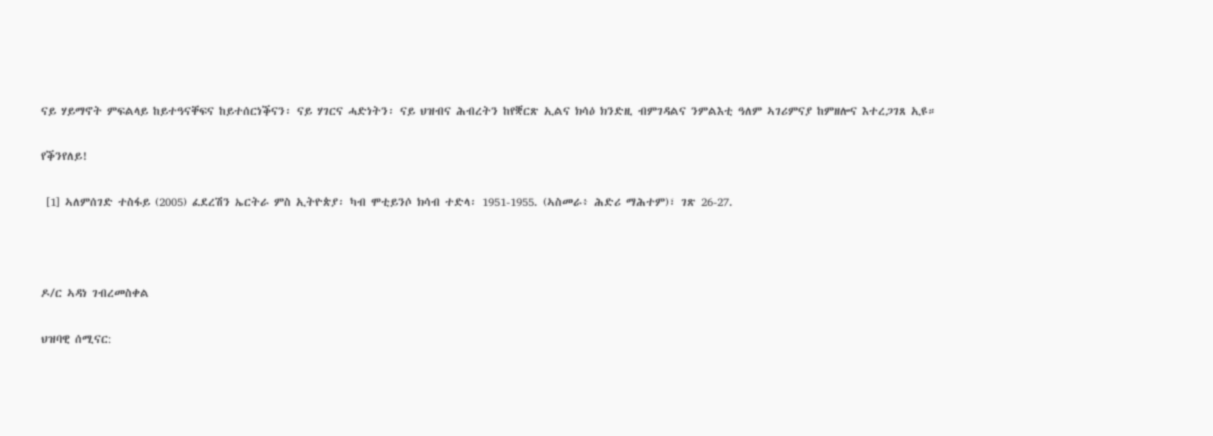ናይ ሃይማኖት ምፍልላይ ከይተዓናቐፍና ከይተሰርነቕናን፡ ናይ ሃገርና ሓድነትን፡ ናይ ህዝብና ሕብረትን ከየቛርጽ ኢልና ክሳዕ ክንድዚ ብምገዳልና ንምልእቲ ዓለም ኣገሪምናያ ከምዘሎና እተረጋገጸ ኢዩ።

የቕንየለይ!

 [1] ኣለምሰገድ ተስፋይ (2005) ፈደረሽን ኤርትራ ምስ ኢትዮጵያ፡ ካብ ሞቲይንሶ ክሳብ ተድላ፡ 1951-1955. (ኣስመራ፥ ሕድሪ ማሕተም)፣ ገጽ 26-27.



ዶ/ር ኣዳነ ገብረመስቀል

ህዝባዊ ሰሚናር: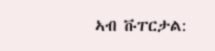ኣብ ቩፐርታል: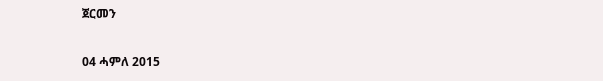ጀርመን

04 ሓምለ 2015